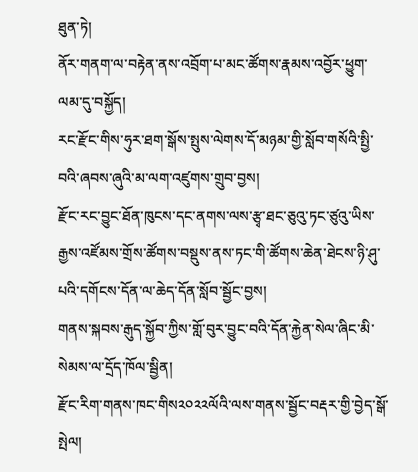ཐུན་ཏེ།
ནོར་གནག་ལ་བརྟེན་ནས་འབྲོག་པ་མང་ཚོགས་རྣམས་འབྱོར་ཕྱུག་ལམ་དུ་བསྐྱོད།
རང་རྫོང་གིས་ཧུར་ཐག་སྒོས་སྤུས་ལེགས་དོ་མཉམ་གྱི་སློབ་གསོའི་སྤྱི་བའི་ཞབས་ཞུའི་མ་ལག་འཛུགས་གྲུབ་བྱས།
རྫོང་རང་བྱུང་ཐོན་ཁུངས་དང་ནགས་ལས་རྩྭ་ཐང་ཅུའུ་ཏང་ཙུའུ་ཡིས་རྒྱས་འཛོམས་གྲོས་ཚོགས་བསྡུས་ནས་ཏང་གི་ཚོགས་ཆེན་ཐེངས་ཉི་ཤུ་པའི་དགོངས་དོན་ལ་ཆེད་དོན་སློབ་སྦྱོང་བྱས།
གནས་སྐབས་རྒུད་སྐྱོབ་ཀྱིས་གློ་བུར་བྱུང་བའི་དོན་རྐྱེན་སེལ་ཞིང་མི་སེམས་ལ་དྲོད་ཁོལ་སྦྱིན།
རྫོང་རིག་གནས་ཁང་གིས༢༠༢༢ལོའི་ལས་གནས་སྦྱོང་བརྡར་གྱི་བྱེད་སྒོ་སྤེལ།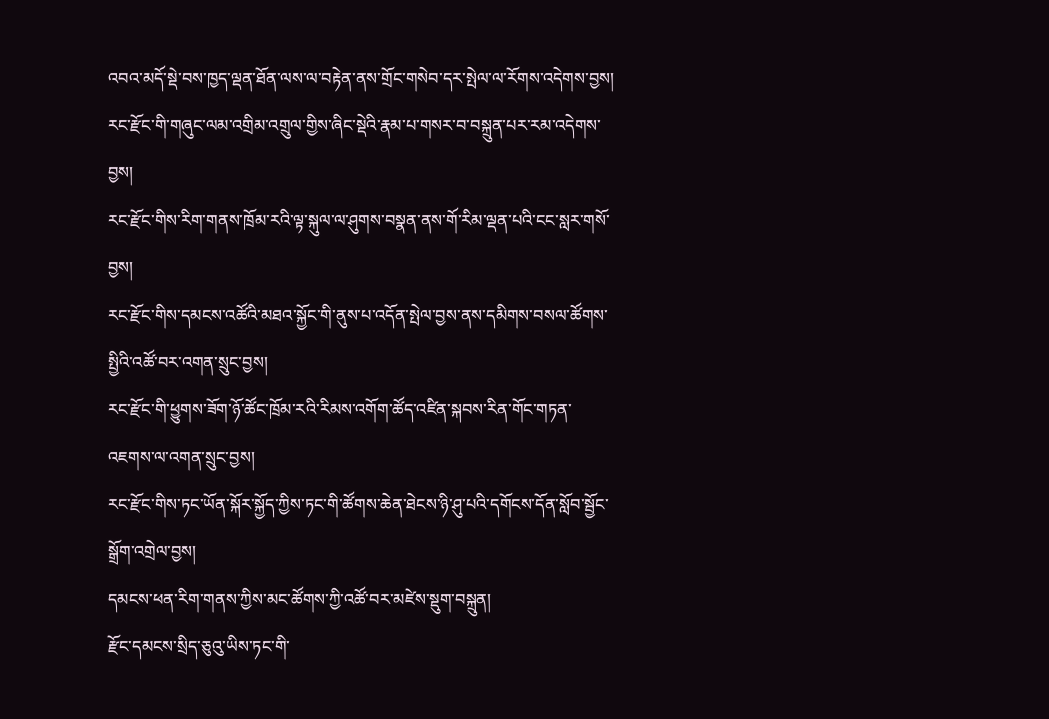འབའ་མདོ་སྡེ་བས་ཁྱད་ལྡན་ཐོན་ལས་ལ་བརྟེན་ནས་གྲོང་གསེབ་དར་སྤེལ་ལ་རོགས་འདེགས་བྱས།
རང་རྫོང་གི་གཞུང་ལམ་འགྲིམ་འགྲུལ་གྱིས་ཞིང་སྡེའི་རྣམ་པ་གསར་བ་བསྐྲུན་པར་རམ་འདེགས་བྱས།
རང་རྫོང་གིས་རིག་གནས་ཁྲོམ་རའི་ལྟ་སྐུལ་ལ་ཤུགས་བསྣན་ནས་གོ་རིམ་ལྡན་པའི་ངང་སླར་གསོ་བྱས།
རང་རྫོང་གིས་དམངས་འཚོའི་མཐའ་སྐྱོང་གི་ནུས་པ་འདོན་སྤེལ་བྱས་ནས་དམིགས་བསལ་ཚོགས་སྤྱིའི་འཚོ་བར་འགན་སྲུང་བྱས།
རང་རྫོང་གི་ཕྱུགས་ཟོག་ཉོ་ཚོང་ཁྲོམ་རའི་རིམས་འགོག་ཚོད་འཛིན་སྐབས་རིན་གོང་གཏན་འཇགས་ལ་འགན་སྲུང་བྱས།
རང་རྫོང་གིས་ཏང་ཡོན་སྐོར་སྐྱོད་ཀྱིས་ཏང་གི་ཚོགས་ཆེན་ཐེངས་ཉི་ཤུ་པའི་དགོངས་དོན་སློབ་སྦྱོང་སྒྲོག་འགྲེལ་བྱས།
དམངས་ཕན་རིག་གནས་ཀྱིས་མང་ཚོགས་ཀྱི་འཚོ་བར་མཛེས་སྡུག་བསྐྲུན།
རྫོང་དམངས་སྲིད་ཅུའུ་ཡིས་ཏང་གི་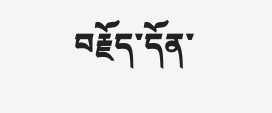བརྗོད་དོན་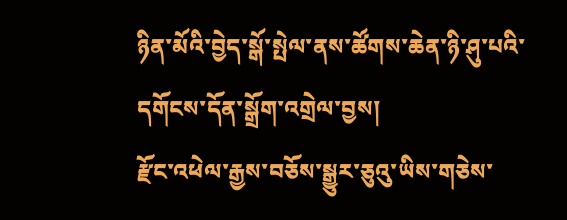ཉིན་མོའི་བྱེད་སྒོ་སྤེལ་ནས་ཚོགས་ཆེན་ཉི་ཤུ་པའི་དགོངས་དོན་སྒྲོག་འགྲེལ་བྱས།
རྫོང་འཕེལ་རྒྱས་བཅོས་སྒྱུར་ཅུའུ་ཡིས་གཅེས་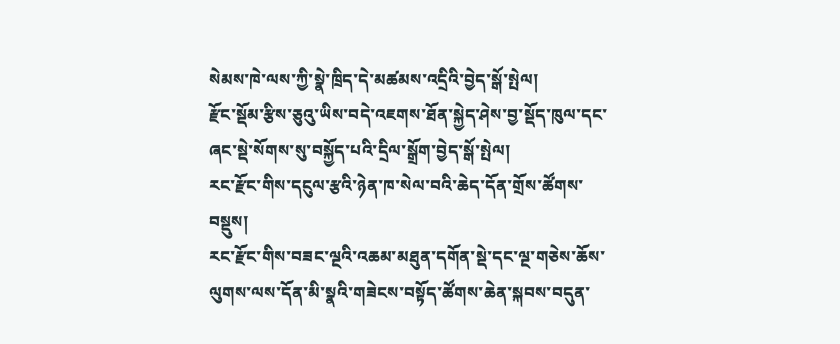སེམས་ཁེ་ལས་ཀྱི་སྣེ་ཁྲིད་དེ་མཚམས་འདྲིའི་བྱེད་སྒོ་སྤེལ།
རྫོང་སྡོམ་རྩིས་ཅུའུ་ཡིས་བདེ་འཇགས་ཐོན་སྐྱེད་ཤེས་བྱ་སྡོད་ཁུལ་དང་ཞང་སྡེ་སོགས་སུ་བསྐྱོད་པའི་དྲིལ་སྒྲོག་བྱེད་སྒོ་སྤེལ།
རང་རྫོང་གིས་དངུལ་རྩའི་ཉེན་ཁ་སེལ་བའི་ཆེད་དོན་གྲོས་ཚོགས་བསྡུས།
རང་རྫོང་གིས་བཟང་ལྔའི་འཆམ་མཐུན་དགོན་སྡེ་དང་ལྔ་གཅེས་ཆོས་ལུགས་ལས་དོན་མི་སྣའི་གཟེངས་བསྟོད་ཚོགས་ཆེན་སྐབས་བདུན་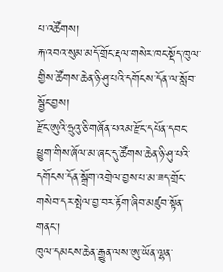པ་འཚོགས།
རྐ་འབའ་སུམ་མདོ་གྲོང་རྡལ་གསེར་ཁང་སྡོད་ཁུལ་གྱིས་ཚོགས་ཆེན་ཉི་ཤུ་པའི་དགོངས་དོན་ལ་སློབ་སྦྱོང་བྱས།
རྫོང་ཨུའི་ཧྲུའུ་ཅི་གཞོན་པའམ་རྫོང་དཔོན་དབང་ཕྱུག་གིས་ཞོལ་མ་ཞང་དུ་ཚོགས་ཆེན་ཉི་ཤུ་པའི་དགོངས་དོན་སྒྲོག་འགྲེལ་བྱས་པ་མ་ཟད་གྲོང་གསེབ་དར་སྤེལ་བྱ་བར་རྟོག་ཞིབ་མཛུབ་སྟོན་གནང་།
ཁུལ་དམངས་ཆེན་རྒྱུན་ལས་ཨུ་ཡོན་ལྷན་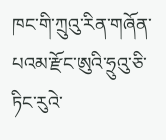ཁང་གི་ཀྲུའུ་རིན་གཞོན་པའམ་རྫོང་ཨུའི་ཧྲུའུ་ཅི་ཏིང་རུའེ་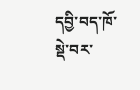དབྱི་བད་ཁོ་སྡེ་བར་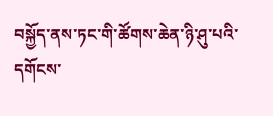བསྐྱོད་ནས་ཏང་གི་ཚོགས་ཆེན་ཉི་ཤུ་པའི་དགོངས་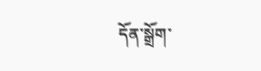དོན་སྒྲོག་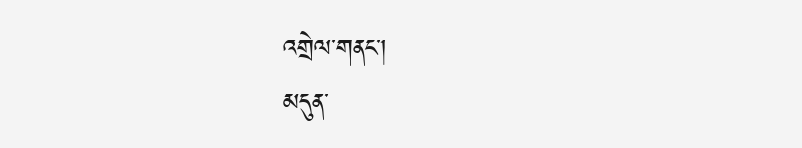འགྲེལ་གནང་།
མདུན་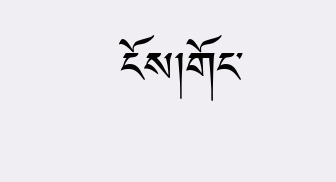ངོས།གོང་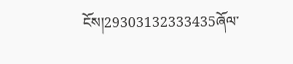ངོས།29303132333435ཞོལ་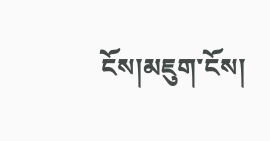ངོས།མཇུག་ངོས།